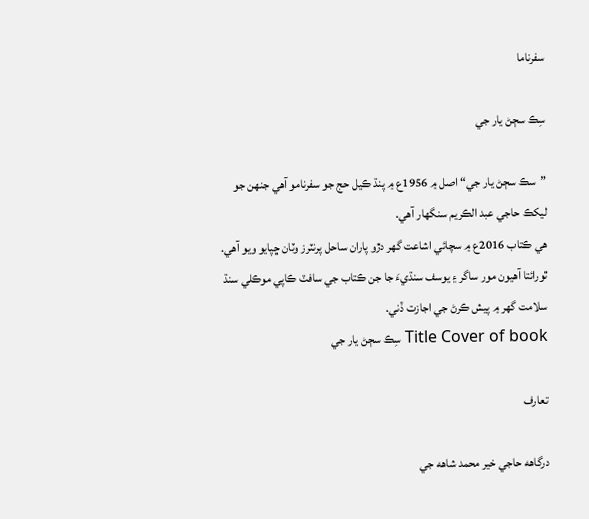سفرناما

سِڪ سڄڻ يار جي

”سڪ سڄڻ يار جي“ اصل ۾ 1956ع ۾ پنڌ ڪيل حج جو سفرنامو آهي جنهن جو ليکڪ حاجي عبد الڪريم سنگهار آهي.
هي ڪتاب 2016ع ۾ سچائي اشاعت گهر دڙو پاران ساحل پرنٽرز وٽان ڇپايو ويو آهي. ٿورائتا آهيون مور ساگر ۽ يوسف سنڌيءَ جا جن ڪتاب جي سافٽ ڪاپي موڪلي سنڌ سلامت گهر ۾ پيش ڪرڻ جي اجازت ڏني.
Title Cover of book سِڪ سڄڻ يار جي

تعارف

درگاهه حاجي خير محمد شاهه جي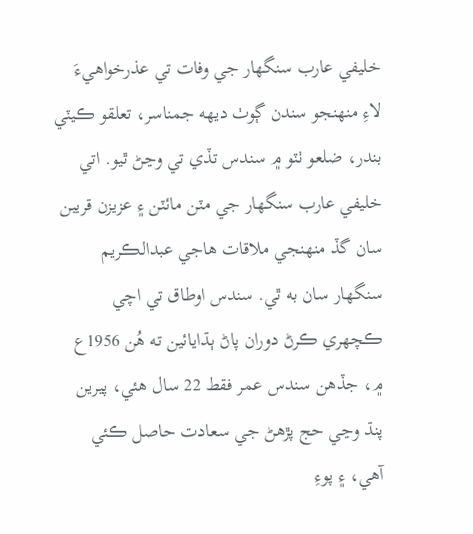خليفي عارب سنگهار جي وفات تي عذرخواهيءَ لاءِ منهنجو سندن ڳوٺ ديهه جمناسر، تعلقو ڪيٽي بندر، ضلعو ٺٽو ۾ سندس تڏي تي وڃڻ ٿيو. اتي خليفي عارب سنگهار جي مٽن مائٽن ۽ عزيزن قريبن سان گڏ منهنجي ملاقات هاجي عبدالڪريم سنگهار سان به ٿي. سندس اوطاق تي اچي ڪچهري ڪرڻ دوران پاڻ ٻڌايائين ته هُن 1956ع ۾، جڏهن سندس عمر فقط 22 سال هئي، پيرين پنڌ وڃي حج پڙهڻ جي سعادت حاصل ڪئي آهي، ۽ پوءِ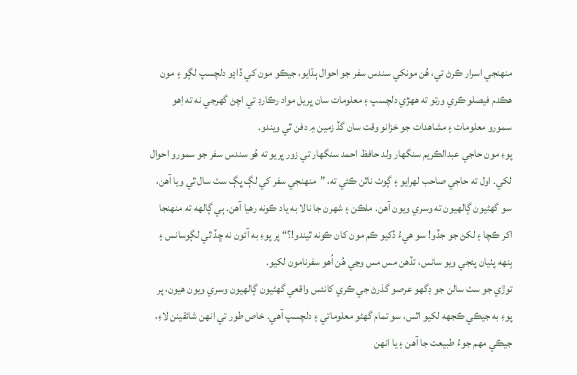منهنجي اسرار ڪرڻ تي، هُن مونکي سندس سفر جو احوال ٻڌايو، جيڪو مون کي ڏاڍو دلچسپ لڳو ۽ مون هڪدم فيصلو ڪري ورتو ته هھڙي دلچسپ ۽ معلومات سان ڀريل مواد رڪارڊ تي اچڻ گهرجي نه ته اِهو سمورو معلومات ۽ مشاهدات جو خزانو وقت سان گڏ زمين ۾ دفن ٿي ويندو.
پوءِ مون حاجي عبدالڪريم سنگهار ولد حافظ احمد سنگهار تي زور ڀريو ته هُو سندس سفر جو سمورو احوال لکي. اول ته حاجي صاحب لهرايو ۽ ڳوٺ ناٿن ڪئي ته، ”منهنجي سفر کي لڳ ڀڳ سٺ سال ٿي ويا آهن، سو گهڻيون ڳالهيون ته وسري ويون آهن. ملڪن ۽ شهرن جا نالا به ياد ڪونه رهيا آهن. ٻي ڳالهه ته منهنجا اکر ڪچا ۽ لکڻ جو جڏو! سو هيءُ ڏکيو ڪم مون کان ڪونه ٿيندو!؟“ پر پوءِ به آئون نه ڇڏ ٿي لڳوسانس ۽ بِنهه پٺيان پئجي ويو سانس، تڏهن مس مس وڃي هُن اُهو سفرنامون لکيو.
توڙي جو سٺ سالن جو ڊگهو عرصو گذرڻ جي ڪري کانئس واقعي گهڻيون ڳالهيون وسري ويون هيون، پر پوءِ به جيڪي ڪجهه لکيو اٿس، سو تمام گهڻو معلوماتي ۽ دلچسپ آهي. خاص طور تي انهن شائقينن لاءِ، جيڪي مهم جوءُ طبيعت جا آهن ۽ يا انهن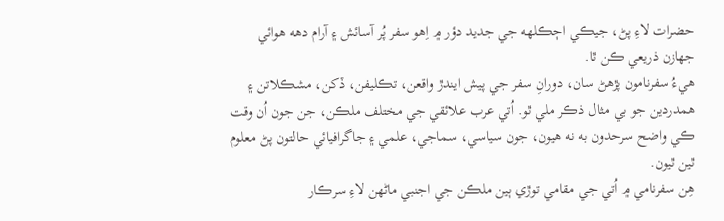حضرات لاءِ پڻ، جيڪي اڄڪلهه جي جديد دؤر ۾ اِهو سفر پُر آسائش ۽ آرام دهه هوائي جهازن ذريعي ڪن ٿا.
هيءُ سفرنامون پڙهڻ سان، دورانِ سفر جي پيش ايندڙ واقعن، تڪليفن، ڏکن، مشڪلاتن ۽ همدردين جو بي مثال ذڪر ملي ٿو. اُتي عرب علائقي جي مختلف ملڪن، جن جون اُن وقت ڪي واضح سرحدون به نه هيون، جون سياسي، سماجي، علمي ۽ جاگرافيائي حالتون پڻ معلوم ٿين ٿيون.
هِن سفرنامي ۾ اُتي جي مقامي توڙي ٻين ملڪن جي اجنبي ماڻهن لاءِ سرڪار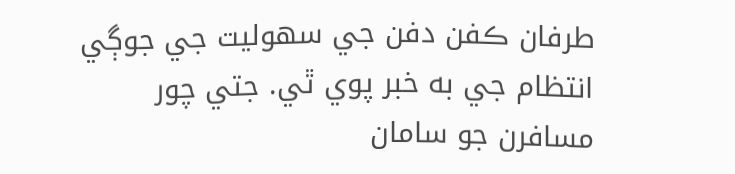طرفان ڪفن دفن جي سهوليت جي جوڳي انتظام جي به خبر پوي ٿي. جتي چور مسافرن جو سامان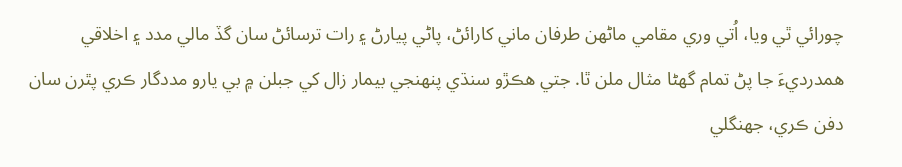چورائي ٿي ويا، اُتي وري مقامي ماڻهن طرفان ماني کارائڻ، پاڻي پيارڻ ۽ رات ترسائڻ سان گڏ مالي مدد ۽ اخلاقي همدرديءَ جا پڻ تمام گهڻا مثال ملن ٿا. جتي هڪڙو سنڌي پنهنجي بيمار زال کي جبلن ۾ بي يارو مددگار ڪري پٿرن سان دفن ڪري، جهنگلي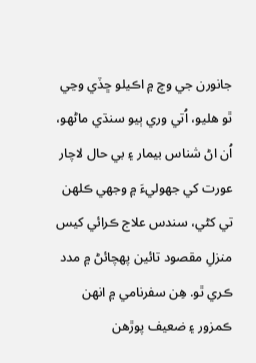جانورن جي وچ ۾ اڪيلو ڇڏي وڃي ٿو هليو، اُتي وري ٻيو سنڌي ماڻهو، اُن اڻ شناس بيمار ۽ بي حال لاچار عورت کي جهوليءَ ۾ وجهي ڪلهن تي کڻي، سندس علاج ڪرائي کيس منزلِ مقصود تائين پهچائڻ ۾ مدد ڪري ٿو. هِن سفرنامي ۾ انهن ڪمزور ۽ ضعيف پوڙهن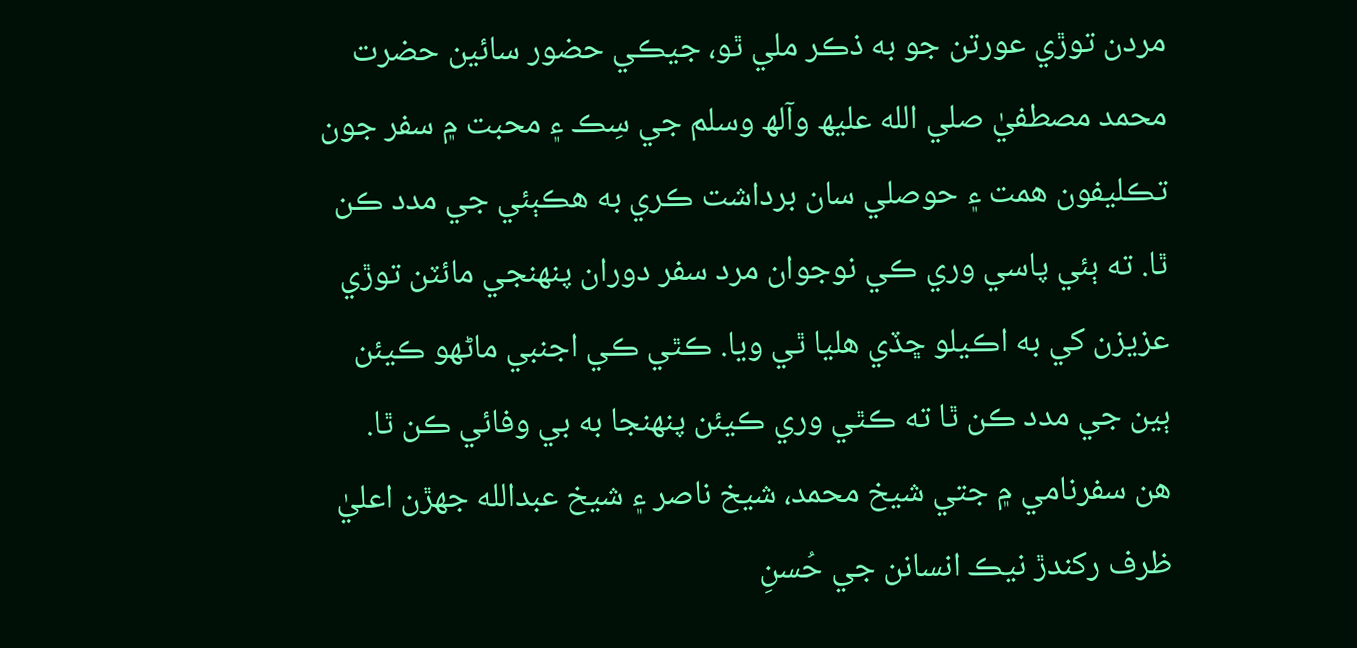مردن توڙي عورتن جو به ذڪر ملي ٿو، جيڪي حضور سائين حضرت محمد مصطفيٰ صلي الله عليھ وآلھ وسلم جي سِڪ ۽ محبت ۾ سفر جون تڪليفون همت ۽ حوصلي سان برداشت ڪري به هڪٻئي جي مدد ڪن ٿا. ته ٻئي پاسي وري ڪي نوجوان مرد سفر دوران پنهنجي مائٽن توڙي عزيزن کي به اڪيلو ڇڏي هليا ٿي ويا. ڪٿي ڪي اجنبي ماڻهو ڪيئن ٻين جي مدد ڪن ٿا ته ڪٿي وري ڪيئن پنهنجا به بي وفائي ڪن ٿا.
هن سفرنامي ۾ جتي شيخ محمد، شيخ ناصر ۽ شيخ عبدالله جهڙن اعليٰ ظرف رکندڙ نيڪ انسانن جي حُسنِ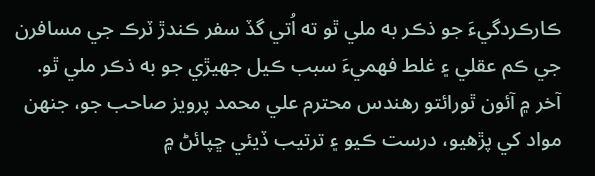ڪارڪردگيءَ جو ذڪر به ملي ٿو ته اُتي گڏ سفر ڪندڙ ٽرڪ جي مسافرن جي ڪم عقلي ۽ غلط فهميءَ سبب ڪيل جهيڙي جو به ذڪر ملي ٿو.
آخر ۾ آئون ٿورائتو رهندس محترم علي محمد پرويز صاحب جو، جنهن مواد کي پڙهيو، درست ڪيو ۽ ترتيب ڏيئي ڇپائڻ ۾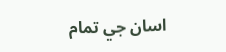اسان جي تمام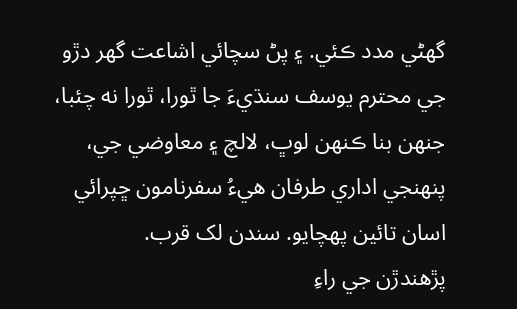گهڻي مدد ڪئي. ۽ پڻ سچائي اشاعت گهر دڙو جي محترم يوسف سنڌيءَ جا ٿورا، ٿورا نه چئبا، جنهن بنا ڪنهن لوڀ، لالچ ۽ معاوضي جي، پنهنجي اداري طرفان هيءُ سفرنامون ڇپرائي اسان تائين پهچايو. سندن لک قرب.
پڙهندڙن جي راءِ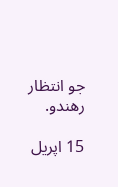جو انتظار رهندو.

15 اپريل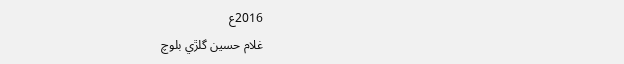2016ع
غلام حسين گلڙي بلوچ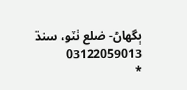ٻگهاڻ- ضلع ٺٽو، سنڌ
03122059013
*